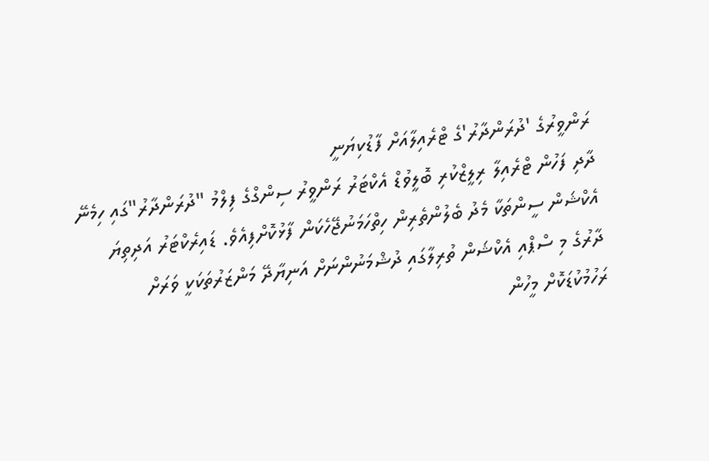ރަންވީރުގެ 'ދުރަންދާރު'ގެ ޓްރެއިލާއަށް ފާޑުކިޔަނީ
ދާދި ފަހުން ޓްރެއިލާ ރިލީޒްކުރި ބޮލީވުޑް އެކްޓަރު ރަންވީރު ސިންގްގެ ފިލްމު "ދުރަންދާރު"ގައި ހިމެނޭ އެކްޝަން ސީންތަކާ މެދު ބެލުންތެރިން ހިތްހަމަނުޖޭހެކަން ފާޅުކޮށްފިއެވެ. ޑައިރެކްޓަރު އަދިތިޔަ ދާރުގެ މި ސްޕްއި އެކްޝަން ތުރިލާގައި ދުޝްމަނުންނަށް އަނިޔާދޭ މަންޒަރުތަކަކީ ވަރަށް ރަހުމުކުޑަކޮށް މީހުން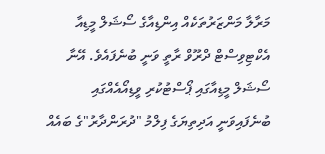މަރާލާ މަންޒަރުތަކެއް އިންޑިއާގެ ސޯޝަލް މީޑިއާ އެކްޓިވިސްޓް ދްރޫވް ރާތީ ވަނީ ބުނެފައެވެ. އޭނާ ސޯޝަލް މީޑިއާގައި ޕޯސްޓުކުރި ވީޑިއޯއެއްގައި ބުނެފައިވަނީ އަދިތިޔަގެ ފިލްމު "ދުރަންދާރު"ގެ ބައެއް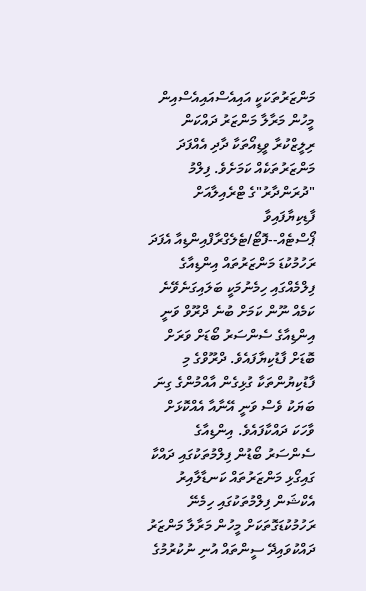މަންޒަރުތަކަކީ އައިއެސްއައިއެސްއިން މީހުން މަރާލާ މަންޒަރު ދައްކަން ރިލީޒްކުރާ ވީޑިއޯތަކާ ދާދި އެއްފަދަ މަންޒަރުތަކެއް ކަމަށެވެ. ފިލްމު "ދުރަންދާރު"ގެ ޓްރެއިލާއަށް ފާޑިކިޔާފައިވާ ޕޯސްޓެއް--ފޮޓޯ/ޓެލެގްރާފްއިންޑިއާ އެފަދަ ރަހުމުކުޑަ މަންޒަރުތައް އިންޑިއާގެ ފިލްމެއްގައި ހިމެނުމަކީ ބަލައިގަނެވޭނެ ކަމެއް ނޫން ކަމަށް ބުނެ ދްރޫވް ވަނީ އިންޑިއާގެ ސެންސަރު ބޯޑަށް ވަރަށް ބޮޑަށް ފާޑުކިޔާފައެވެ. ދްރޫވްގެ މި ފާޑުކިޔުންތަކާ ގުޅިގެން އާއްމުންގެ ގިނަ ބަޔަކު ވެސް ވަނީ އޭނާއާ އެއްކޮޅަށް ވާހަކަ ދައްކާފައެވެ. އިންޑިއާގެ ސެންސަރު ބޯޑުން ފިލްމުތަކުގައި ދައްކާ ގައިގޯޅި މަންޒަރުތައް ކަނޑާލާއިރު އެކްޝަން ފިލްމުތަކުގައި ހިމެނޭ ރަހުމުކުޑަގޮތަކަށް މީހުން މަރާލާ މަންޒަރު ދައްކުވައިދޭ ސީންތައް އުނި ނުކުރުމުގެ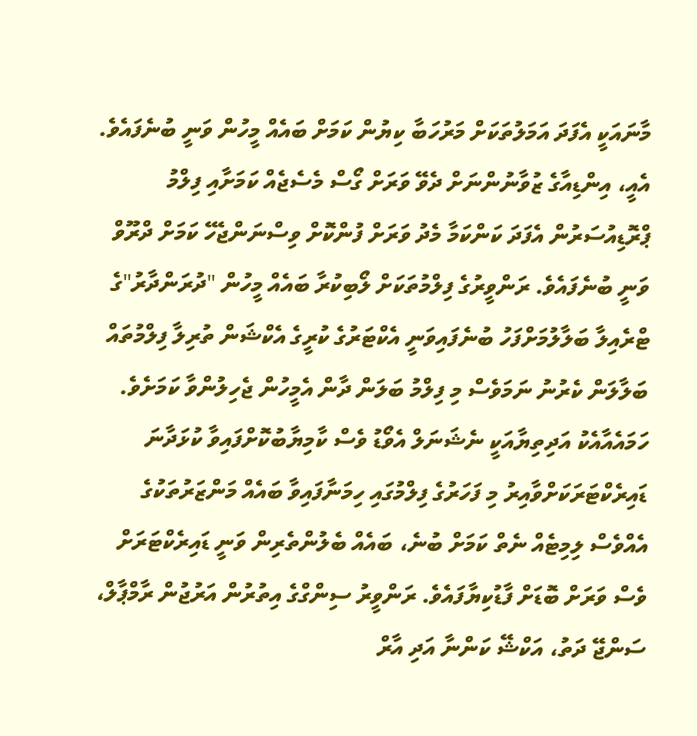މާނައަކީ އެފަދަ އަމަލުތަކަށް މަރުހަބާ ކިޔުން ކަމަށް ބައެއް މީހުން ވަނީ ބުނެފައެވެ. އެއީ، އިންޑިއާގެ ޒުވާނުންނަށް ދެވޭ ވަރަށް ގޯސް މެސެޖެއް ކަމަށާއި ފިލްމު ޕްރޮޑިއުސަރުން އެފަދަ ކަންކަމާ މެދު ވަރަށް ފުންކޮށް ވިސްނަންޖެހޭ ކަމަށް ދްރޫވް ވަނީ ބުނެފައެވެ. ރަންވީރުގެ ފިލްމުތަކަށް ލޯބިކުރާ ބައެއް މީހުން "ދުރަންދާރު"ގެ ޓްރެއިލާ ބަލާލުމަށްފަހު ބުނެފައިވަނީ އެކްޓަރުގެ ކުރީގެ އެކްޝަން ތުރިލާ ފިލްމުތައް ބަލާލަން ކެރުނު ނަމަވެސް މި ފިލްމު ބަލަން ދާން އެމީހުން ޖެހިލުންވާ ކަމަށެވެ. ހަމައެއާއެކު އަދިތިޔާއަކީ ނެޝަނަލް އެވޯޑު ވެސް ކާމިޔާބުކޮށްފައިވާ ކުޅަދާނަ ޑައިރެކްޓަރަކަށްވާއިރު މި ފަހަރުގެ ފިލްމުގައި ހިމަނާފައިވާ ބައެއް މަންޒަރުތަކުގެ އެއްވެސް ލިމިޓެއް ނެތް ކަމަށް ބުނެ، ބައެއް ބެލުންތެރިން ވަނީ ޑައިރެކްޓަރަށް ވެސް ވަރަށް ބޮޑަށް ފާޑުކިޔާފައެވެ. ރަންވީރު ސިންގްގެ އިތުރުން އަރުޖުން ރާމްޕާލް، ސަންޖޭ ދަތު، އަކްޝޭ ކަންނާ އަދި އާރް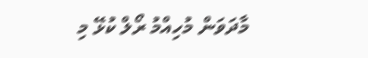މާދަވަން މުހިއްމު ރޯލް ކުޅޭ މި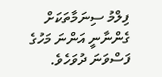ފިލްމު ސިނަމާތަކަށް ގެންނާނީ އަންނަ މަހުގެ ފަސްވަނަ ދުވަހެވެ.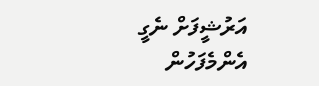އަރުޝީފަށް ނެގީ
އެންމެފަހުން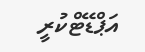އަޕްޑޭޓްކުރީ